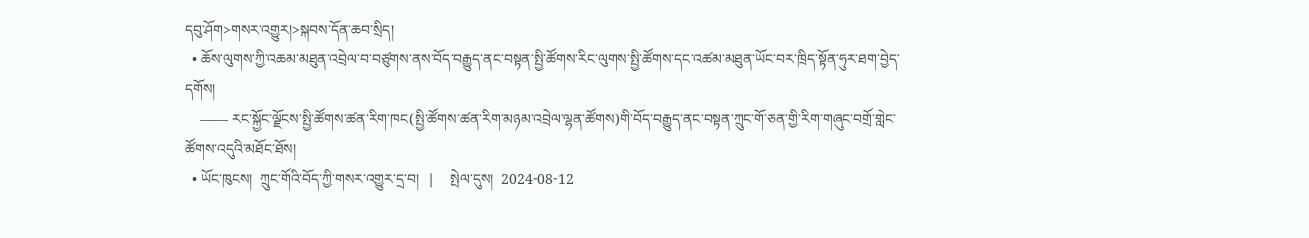དབུ་ཤོག>གསར་འགྱུར།>སྐབས་དོན་ཆབ་སྲིད།
  • ཆོས་ལུགས་ཀྱི་འཆམ་མཐུན་འབྲེལ་བ་བཙུགས་ནས་བོད་བརྒྱུད་ནང་བསྟན་སྤྱི་ཚོགས་རིང་ལུགས་སྤྱི་ཚོགས་དང་འཚམ་མཐུན་ཡོང་བར་ཁྲིད་སྟོན་ཧུར་ཐག་བྱེད་དགོས།
    —— རང་སྐྱོང་ལྗོངས་སྤྱི་ཚོགས་ཚན་རིག་ཁང(སྤྱི་ཚོགས་ཚན་རིག་མཉམ་འབྲེལ་ལྷན་ཚོགས)གི་བོད་བརྒྱུད་ནང་བསྟན་ཀྲུང་གོ་ཅན་གྱི་རིག་གཞུང་བགྲོ་གླེང་ཚོགས་འདུའི་མཐོང་ཐོས།
  • ཡོང་ཁུངས།  ཀྲུང་གོའི་བོད་ཀྱི་གསར་འགྱུར་དྲ་བ།   |     སྤེལ་དུས།  2024-08-12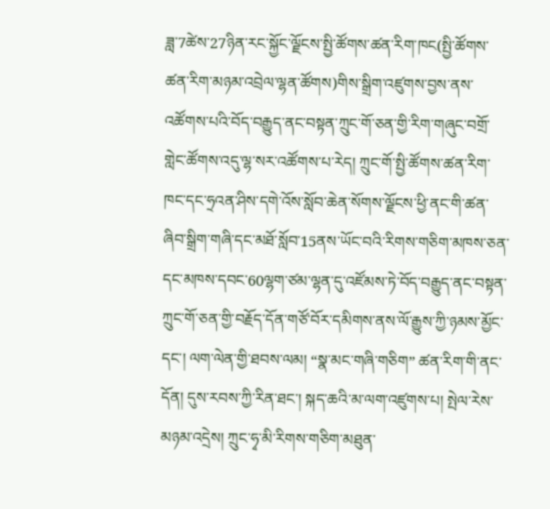ཟླ་7ཚེས་27ཉིན་རང་སྐྱོང་ལྗོངས་སྤྱི་ཚོགས་ཚན་རིག་ཁང(སྤྱི་ཚོགས་ཚན་རིག་མཉམ་འབྲེལ་ལྷན་ཚོགས)གིས་སྒྲིག་འཛུགས་བྱས་ནས་འཚོགས་པའི་བོད་བརྒྱུད་ནང་བསྟན་ཀྲུང་གོ་ཅན་གྱི་རིག་གཞུང་བགྲོ་གླེང་ཚོགས་འདུ་ལྷ་སར་འཚོགས་པ་རེད། ཀྲུང་གོ་སྤྱི་ཚོགས་ཚན་རིག་ཁང་དང་ཧྲའན་ཤིས་དགེ་འོས་སློབ་ཆེན་སོགས་ལྗོངས་ཕྱི་ནང་གི་ཚན་ཞིབ་སྒྲིག་གཞི་དང་མཐོ་སློབ་15ནས་ཡོང་བའི་རིགས་གཅིག་མཁས་ཅན་དང་མཁས་དབང་60ལྷག་ཙམ་ལྷན་དུ་འཛོམས་ཏེ་བོད་བརྒྱུད་ནང་བསྟན་ཀྲུང་གོ་ཅན་གྱི་བརྗོད་དོན་གཙོ་བོར་དམིགས་ནས་ལོ་རྒྱུས་ཀྱི་ཉམས་མྱོང་དང་། ལག་ལེན་གྱི་ཐབས་ལམ། “སྣ་མང་གཞི་གཅིག” ཚན་རིག་གི་ནང་དོན། དུས་རབས་ཀྱི་རིན་ཐང་། སྐད་ཆའི་མ་ལག་འཛུགས་པ། སྤེལ་རེས་མཉམ་འདྲེས། ཀྲུང་ཧྭ་མི་རིགས་གཅིག་མཐུན་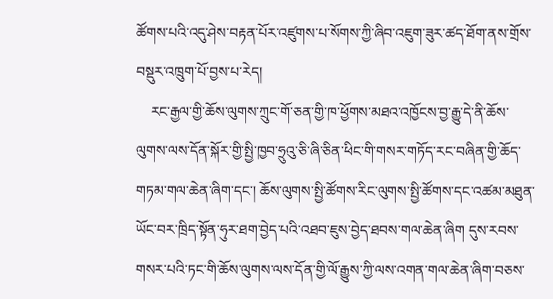ཚོགས་པའི་འདུ་ཤེས་བརྟན་པོར་འཛུགས་པ་སོགས་ཀྱི་ཞིབ་འཇུག་ཟུར་ཚད་ཐོག་ནས་གྲོས་བསྡུར་འཁྲུག་པོ་བྱས་པ་རེད།
    རང་རྒྱལ་གྱི་ཆོས་ལུགས་ཀྲུང་གོ་ཅན་གྱི་ཁ་ཕྱོགས་མཐའ་འཁྱོངས་བྱ་རྒྱུ་དེ་ནི་ཆོས་ལུགས་ལས་དོན་སྐོར་གྱི་སྤྱི་ཁྱབ་ཧྲུའུ་ཅི་ཞི་ཅིན་ཕིང་གི་གསར་གཏོད་རང་བཞིན་གྱི་ཆོད་གཏམ་གལ་ཆེན་ཞིག་དང་། ཆོས་ལུགས་སྤྱི་ཚོགས་རིང་ལུགས་སྤྱི་ཚོགས་དང་འཚམ་མཐུན་ཡོང་བར་ཁྲིད་སྟོན་ཧུར་ཐག་བྱེད་པའི་འཐབ་ཇུས་བྱེད་ཐབས་གལ་ཆེན་ཞིག དུས་རབས་གསར་པའི་ཏང་གི་ཆོས་ལུགས་ལས་དོན་གྱི་ལོ་རྒྱུས་ཀྱི་ལས་འགན་གལ་ཆེན་ཞིག་བཅས་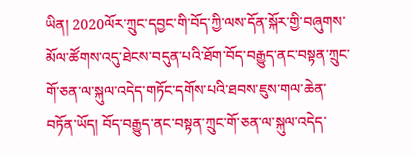ཡིན། 2020ལོར་ཀྲུང་དབྱང་གི་བོད་ཀྱི་ལས་དོན་སྐོར་གྱི་བཞུགས་མོལ་ཚོགས་འདུ་ཐེངས་བདུན་པའི་ཐོག་བོད་བརྒྱུད་ནང་བསྟན་ཀྲུང་གོ་ཅན་ལ་སྐུལ་འདེད་གཏོང་དགོས་པའི་ཐབས་ཇུས་གལ་ཆེན་བཏོན་ཡོད། བོད་བརྒྱུད་ནང་བསྟན་ཀྲུང་གོ་ཅན་ལ་སྐུལ་འདེད་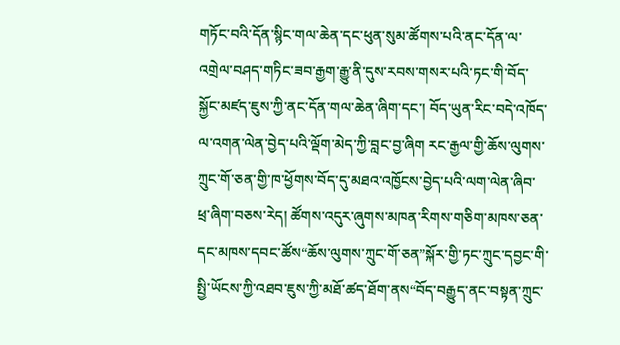གཏོང་བའི་དོན་སྙིང་གལ་ཆེན་དང་ཕུན་སུམ་ཚོགས་པའི་ནང་དོན་ལ་འགྲེལ་བཤད་གཏིང་ཟབ་རྒྱག་རྒྱུ་ནི་དུས་རབས་གསར་པའི་ཏང་གི་བོད་སྐྱོང་མཛད་ཇུས་ཀྱི་ནང་དོན་གལ་ཆེན་ཞིག་དང་། བོད་ཡུན་རིང་བདེ་འཁོད་ལ་འགན་ལེན་བྱེད་པའི་ལྡོག་མེད་ཀྱི་བླང་བྱ་ཞིག རང་རྒྱལ་གྱི་ཆོས་ལུགས་ཀྲུང་གོ་ཅན་གྱི་ཁ་ཕྱོགས་བོད་དུ་མཐའ་འཁྱོངས་བྱེད་པའི་ལག་ལེན་ཞིབ་ཕྲ་ཞིག་བཅས་རེད། ཚོགས་འདུར་ཞུགས་མཁན་རིགས་གཅིག་མཁས་ཅན་དང་མཁས་དབང་ཚོས“ཆོས་ལུགས་ཀྲུང་གོ་ཅན”སྐོར་གྱི་ཏང་ཀྲུང་དབྱང་གི་སྤྱི་ཡོངས་ཀྱི་འཐབ་ཇུས་ཀྱི་མཐོ་ཚད་ཐོག་ནས“བོད་བརྒྱུད་ནང་བསྟན་ཀྲུང་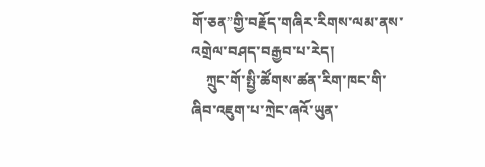གོ་ཅན”གྱི་བརྗོད་གཞིར་རིགས་ལམ་ནས་འགྲེལ་བཤད་བརྒྱབ་པ་རེད།
    ཀྲུང་གོ་སྤྱི་ཚོགས་ཚན་རིག་ཁང་གི་ཞིབ་འཇུག་པ་ཀྲེང་ཞའོ་ཡུན་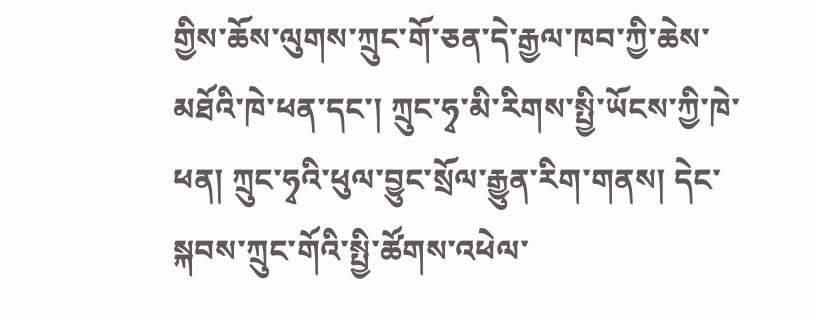གྱིས་ཆོས་ལུགས་ཀྲུང་གོ་ཅན་དེ་རྒྱལ་ཁབ་ཀྱི་ཆེས་མཐོའི་ཁེ་ཕན་དང་། ཀྲུང་ཧྭ་མི་རིགས་སྤྱི་ཡོངས་ཀྱི་ཁེ་ཕན། ཀྲུང་ཧྭའི་ཕུལ་བྱུང་སྲོལ་རྒྱུན་རིག་གནས། དེང་སྐབས་ཀྲུང་གོའི་སྤྱི་ཚོགས་འཕེལ་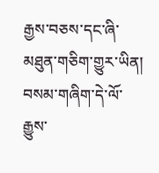རྒྱས་བཅས་དང་ཞི་མཐུན་གཅིག་གྱུར་ཡིན། བསམ་གཞིག་དེ་ལོ་རྒྱུས་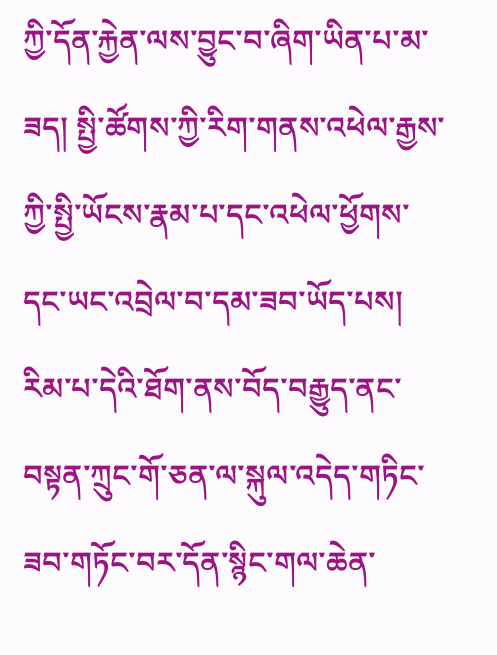ཀྱི་དོན་རྐྱེན་ལས་བྱུང་བ་ཞིག་ཡིན་པ་མ་ཟད། སྤྱི་ཚོགས་ཀྱི་རིག་གནས་འཕེལ་རྒྱས་ཀྱི་སྤྱི་ཡོངས་རྣམ་པ་དང་འཕེལ་ཕྱོགས་དང་ཡང་འབྲེལ་བ་དམ་ཟབ་ཡོད་པས། རིམ་པ་དེའི་ཐོག་ནས་བོད་བརྒྱུད་ནང་བསྟན་ཀྲུང་གོ་ཅན་ལ་སྐུལ་འདེད་གཏིང་ཟབ་གཏོང་བར་དོན་སྙིང་གལ་ཆེན་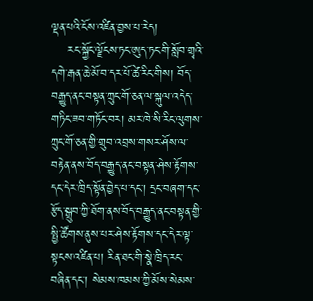ལྡན་པའི་ངོས་འཛིན་བྱས་པ་རེད།
    རང་སྐྱོང་ལྗོངས་ཏང་ཨུད་ཏང་གི་སློབ་གྲྭའི་དགེ་རྒན་ཆེ་མོ་བ་དར་པོ་ཚེ་རིང་གིས། བོད་བརྒྱུད་ནང་བསྟན་ཀྲུང་གོ་ཅན་ལ་སྐུལ་འདེད་གཏིང་ཟབ་གཏོང་བར། མར་ཁེ་སི་རིང་ལུགས་ཀྲུང་གོ་ཅན་གྱི་གྲུབ་འབྲས་གསར་ཤོས་ལ་བརྟེན་ནས་བོད་བརྒྱུད་ནང་བསྟན་ཤེས་རྟོགས་དང་དེར་ཁྲིད་སྟོན་བྱེད་པ་དང་། དྲང་བཞག་དང་རྩོད་སྒྲུབ་ཀྱི་ཐོག་ནས་བོད་བརྒྱུད་ནང་བསྟན་གྱི་སྤྱི་ཚོགས་ནུས་པར་ཤེས་རྟོགས་དང་དེར་ལྟ་སྟངས་འཛིན་པ། རིན་ཐང་གི་སྣེ་ཁྲིད་རང་བཞིན་དང་། སེམས་ཁམས་ཀྱི་མོས་སེམས་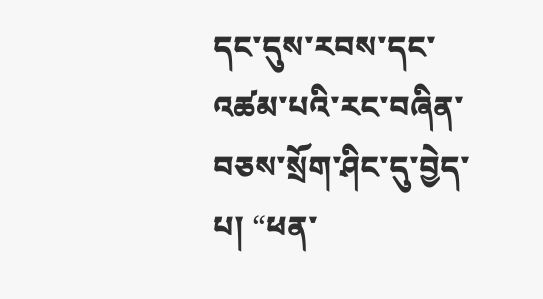དང་དུས་རབས་དང་འཚམ་པའི་རང་བཞིན་བཅས་སྲོག་ཤིང་དུ་བྱེད་པ། “ཕན་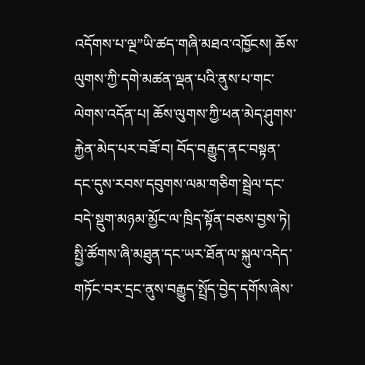འདོགས་པ་ལྔ”ཡི་ཚད་གཞི་མཐའ་འཁྱོངས། ཆོས་ལུགས་ཀྱི་དགེ་མཚན་ལྡན་པའི་ནུས་པ་གང་ལེགས་འདོན་པ། ཆོས་ལུགས་ཀྱི་ཕན་མེད་ཤུགས་རྐྱེན་མེད་པར་བཟོ་བ། བོད་བརྒྱུད་ནང་བསྟན་དང་དུས་རབས་དབུགས་ལམ་གཅིག་སྦྲེལ་དང་བདེ་སྡུག་མཉམ་མྱོང་ལ་ཁྲིད་སྟོན་བཅས་བྱས་ཏེ། སྤྱི་ཚོགས་ཞི་མཐུན་དང་ཡར་ཐོན་ལ་སྐུལ་འདེད་གཏོང་བར་དྲང་ནུས་བརྒྱུད་སྤྲོད་བྱེད་དགོས་ཞེས་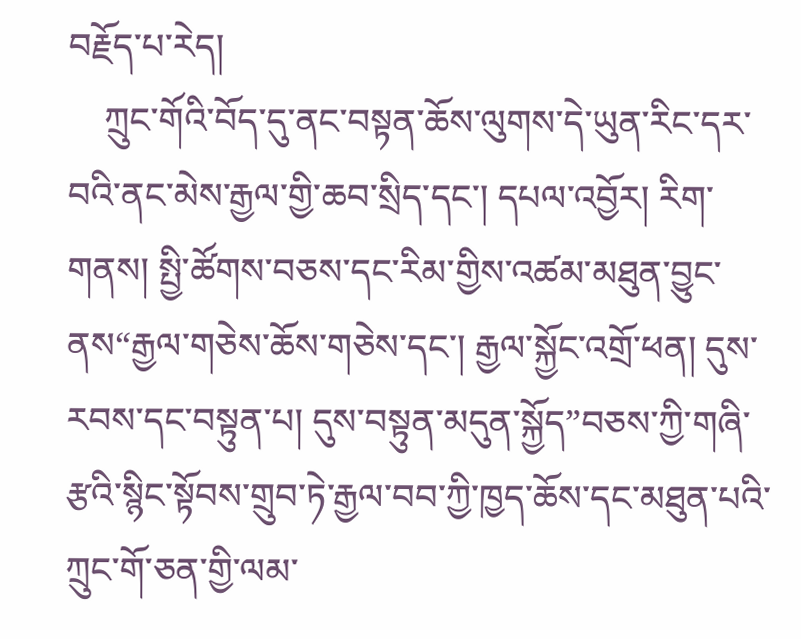བརྗོད་པ་རེད།
    ཀྲུང་གོའི་བོད་དུ་ནང་བསྟན་ཆོས་ལུགས་དེ་ཡུན་རིང་དར་བའི་ནང་མེས་རྒྱལ་གྱི་ཆབ་སྲིད་དང་། དཔལ་འབྱོར། རིག་གནས། སྤྱི་ཚོགས་བཅས་དང་རིམ་གྱིས་འཚམ་མཐུན་བྱུང་ནས“རྒྱལ་གཅེས་ཆོས་གཅེས་དང་། རྒྱལ་སྐྱོང་འགྲོ་ཕན། དུས་རབས་དང་བསྟུན་པ། དུས་བསྟུན་མདུན་སྐྱོད”བཅས་ཀྱི་གཞི་རྩའི་སྙིང་སྟོབས་གྲུབ་ཏེ་རྒྱལ་བབ་ཀྱི་ཁྱད་ཆོས་དང་མཐུན་པའི་ཀྲུང་གོ་ཅན་གྱི་ལམ་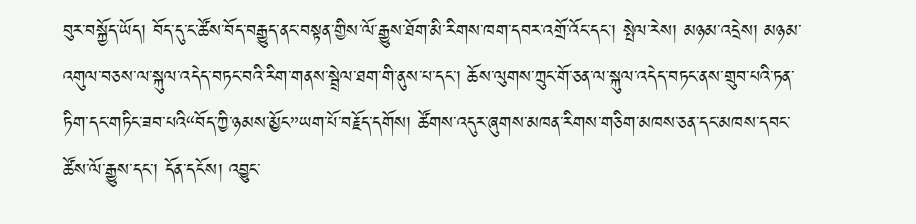བུར་བསྐྱོད་ཡོད། བོད་དུ་ང་ཚོས་བོད་བརྒྱུད་ནང་བསྟན་གྱིས་ལོ་རྒྱུས་ཐོག་མི་རིགས་ཁག་དབར་འགྲོ་འོང་དང་། སྤེལ་རེས། མཉམ་འདྲེས། མཉམ་འགུལ་བཅས་ལ་སྐུལ་འདེད་བཏང་བའི་རིག་གནས་སྦྲེལ་ཐག་གི་ནུས་པ་དང་། ཆོས་ལུགས་ཀྲུང་གོ་ཅན་ལ་སྐུལ་འདེད་བཏང་ནས་གྲུབ་པའི་ཏན་ཏིག་དང་གཏིང་ཟབ་པའི“བོད་ཀྱི་ཉམས་མྱོང”ཡག་པོ་བརྗོད་དགོས། ཚོགས་འདུར་ཞུགས་མཁན་རིགས་གཅིག་མཁས་ཅན་དང་མཁས་དབང་ཚོས་ལོ་རྒྱུས་དང་། དོན་དངོས། འབྱུང་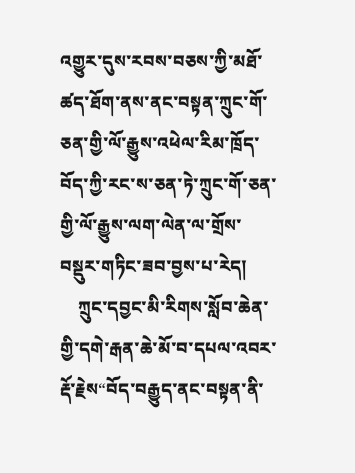འགྱུར་དུས་རབས་བཅས་ཀྱི་མཐོ་ཚད་ཐོག་ནས་ནང་བསྟན་ཀྲུང་གོ་ཅན་གྱི་ལོ་རྒྱུས་འཕེལ་རིམ་ཁྲོད་བོད་ཀྱི་རང་ས་ཅན་ཏེ་ཀྲུང་གོ་ཅན་གྱི་ལོ་རྒྱུས་ལག་ལེན་ལ་གྲོས་བསྡུར་གཏིང་ཟབ་བྱས་པ་རེད།
    ཀྲུང་དབྱང་མི་རིགས་སློབ་ཆེན་གྱི་དགེ་རྒན་ཆེ་མོ་བ་དཔལ་འབར་རྡོ་རྗེས“བོད་བརྒྱུད་ནང་བསྟན་ནི་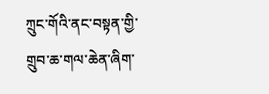ཀྲུང་གོའི་ནང་བསྟན་གྱི་གྲུབ་ཆ་གལ་ཆེན་ཞིག་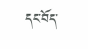དང་བོད་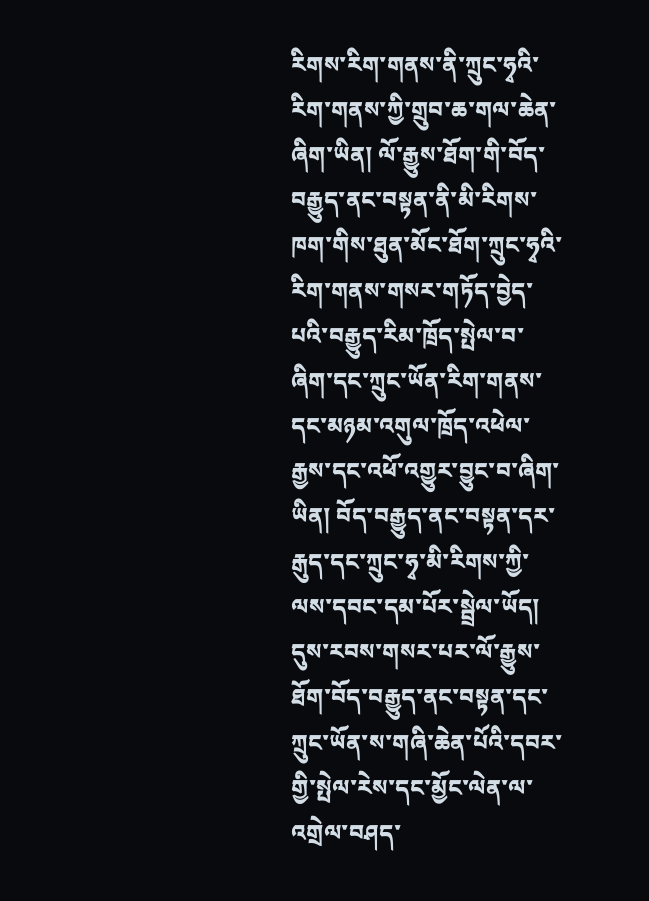རིགས་རིག་གནས་ནི་ཀྲུང་ཧྭའི་རིག་གནས་ཀྱི་གྲུབ་ཆ་གལ་ཆེན་ཞིག་ཡིན། ལོ་རྒྱུས་ཐོག་གི་བོད་བརྒྱུད་ནང་བསྟན་ནི་མི་རིགས་ཁག་གིས་ཐུན་མོང་ཐོག་ཀྲུང་ཧྭའི་རིག་གནས་གསར་གཏོད་བྱེད་པའི་བརྒྱུད་རིམ་ཁྲོད་སྤེལ་བ་ཞིག་དང་ཀྲུང་ཡོན་རིག་གནས་དང་མཉམ་འགུལ་ཁྲོད་འཕེལ་རྒྱས་དང་འཕོ་འགྱུར་བྱུང་བ་ཞིག་ཡིན། བོད་བརྒྱུད་ནང་བསྟན་དར་རྒུད་དང་ཀྲུང་ཧྭ་མི་རིགས་ཀྱི་ལས་དབང་དམ་པོར་སྦྲེལ་ཡོད། དུས་རབས་གསར་པར་ལོ་རྒྱུས་ཐོག་བོད་བརྒྱུད་ནང་བསྟན་དང་ཀྲུང་ཡོན་ས་གཞི་ཆེན་པོའི་དབར་གྱི་སྤེལ་རེས་དང་མྱོང་ལེན་ལ་འགྲེལ་བཤད་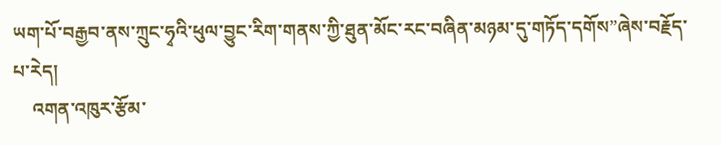ཡག་པོ་བརྒྱབ་ནས་ཀྲུང་ཧྭའི་ཕུལ་བྱུང་རིག་གནས་ཀྱི་ཐུན་མོང་རང་བཞིན་མཉམ་དུ་གཏོད་དགོས”ཞེས་བརྗོད་པ་རེད།
    འགན་འཁུར་རྩོམ་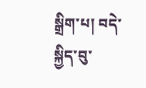སྒྲིག་པ། བདེ་སྐྱིད་བུ་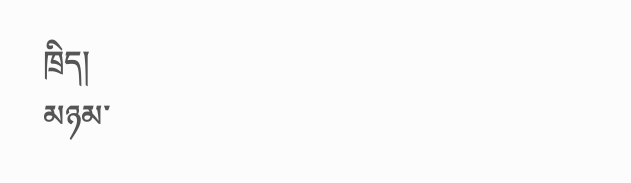ཁྲིད།
མཉམ་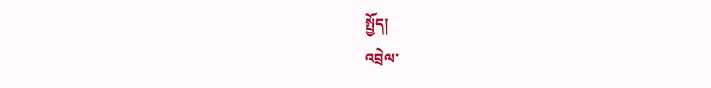སྤྱོད།
འབྲེལ་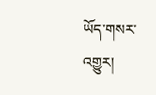ཡོད་གསར་འགྱུར།